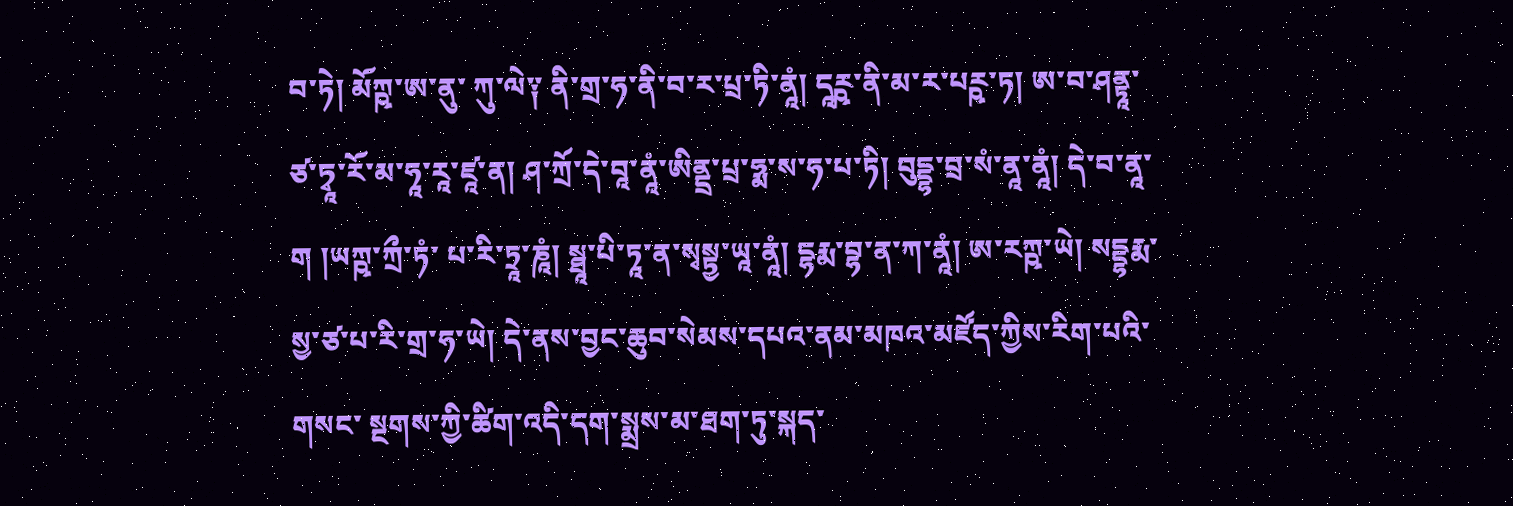བ་ཏེ། མོཀྵ་ཨ་ནུ་ ཀུ་ལེ༑ ནི་གྲ་ཧ་ནི་བ་ར་པྲ་ཏི་ནཱཾ། དཱཪྵ་ནི་མ་ར་པཪྵ་ཏ། ཨ་བ་ཤནྟཱ་ཙ་ཏྭཱ་རོ་མ་ཧཱ་རཱ་ཛཱ་ན། ཤ་ཀྲོ་དེ་བཱ་ནཱཾ་ཨིནྡྲ་པྲ་ཧྨ་ས་ཧ་པ་ཏི། བུདྡྷ་བྲ་སཾ་ནཱ་ནཱཾ། དེ་བ་ནཱ་ག །ཡཀྵ་ཀྲྀ་ཏཾ་ པ་རི་ཏྲཱ་ཎཱཾ། སྠཱ་པི་ཏཱ་ན་སྭསྟྱ་ཡཱ་ནཱཾ། དྷརྨ་བྷ་ན་ཀ་ནཱཾ། ཨ་རཀྵ་ཡེ། སདྡྷརྨ་སྱ་ཙ་པ་རི་གྲ་ཧ་ཡེ། དེ་ནས་བྱང་ཆུབ་སེམས་དཔའ་ནམ་མཁའ་མཛོད་ཀྱིས་རིག་པའི་གསང་ སྔགས་ཀྱི་ཚིག་འདི་དག་སྨྲས་མ་ཐག་ཏུ་སྐད་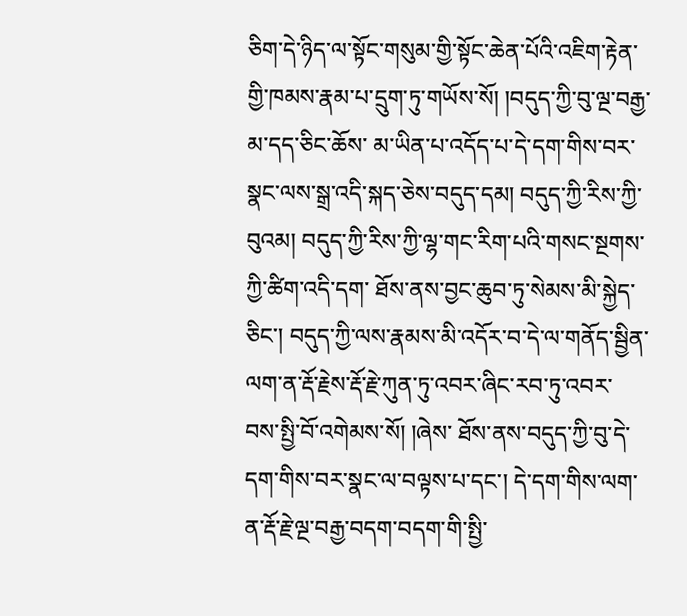ཅིག་དེ་ཉིད་ལ་སྟོང་གསུམ་གྱི་སྟོང་ཆེན་པོའི་འཇིག་རྟེན་གྱི་ཁམས་རྣམ་པ་དྲུག་ཏུ་གཡོས་སོ། །བདུད་ཀྱི་བུ་ལྔ་བརྒྱ་མ་དད་ཅིང་ཆོས་ མ་ཡིན་པ་འདོད་པ་དེ་དག་གིས་བར་སྣང་ལས་སྒྲ་འདི་སྐད་ཅེས་བདུད་དམ། བདུད་ཀྱི་རིས་ཀྱི་བུའམ། བདུད་ཀྱི་རིས་ཀྱི་ལྷ་གང་རིག་པའི་གསང་སྔགས་ཀྱི་ཚིག་འདི་དག་ ཐོས་ནས་བྱང་ཆུབ་ཏུ་སེམས་མི་སྐྱེད་ཅིང་། བདུད་ཀྱི་ལས་རྣམས་མི་འདོར་བ་དེ་ལ་གནོད་སྦྱིན་ལག་ན་རྡོ་རྗེས་རྡོ་རྗེ་ཀུན་ཏུ་འབར་ཞིང་རབ་ཏུ་འབར་བས་སྤྱི་བོ་འགེམས་སོ། །ཞེས་ ཐོས་ནས་བདུད་ཀྱི་བུ་དེ་དག་གིས་བར་སྣང་ལ་བལྟས་པ་དང་། དེ་དག་གིས་ལག་ན་རྡོ་རྗེ་ལྔ་བརྒྱ་བདག་བདག་གི་སྤྱི་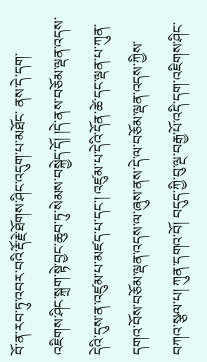བོ་ན་རབ་ཏུ་འབར་བའི་རྡོ་རྗེ་ཐོགས་ཤིང་འདུག་པ་མཐོང་ ནས་དེ་དག་འཇིགས་ཤིང་སྐྲག་སྟེ་བྱང་ཆུབ་ཏུ་སེམས་བསྐྱེད་དོ། །དེ་ནས་བཅོམ་ལྡན་འདས་དེའི་དུས་ན་འཛུམ་པ་མཛད་པ་དང་། འཛུམ་པ་དེའི་དོན་ཚེ་དང་ལྡན་པ་ཀུན་ དགའ་བོས་བཅོམ་ལྡན་འདས་ལ་ཞུས་ནས་དེ་ལ་བཅོམ་ལྡན་འདས་ཀྱིས་བཀའ་སྩལ་པ། ཀུན་དགའ་བོ། བདུད་ཀྱི་བུ་ལྔ་བརྒྱ་པོ་འདི་དག་འཇིགས་ཤིང་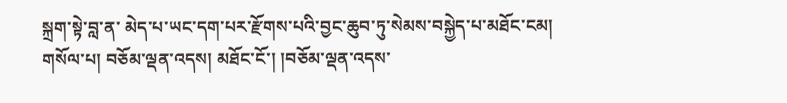སྐྲག་སྟེ་བླ་ན་ མེད་པ་ཡང་དག་པར་རྫོགས་པའི་བྱང་ཆུབ་ཏུ་སེམས་བསྐྱེད་པ་མཐོང་ངམ། གསོལ་པ། བཅོམ་ལྡན་འདས། མཐོང་ངོ་། །བཅོམ་ལྡན་འདས་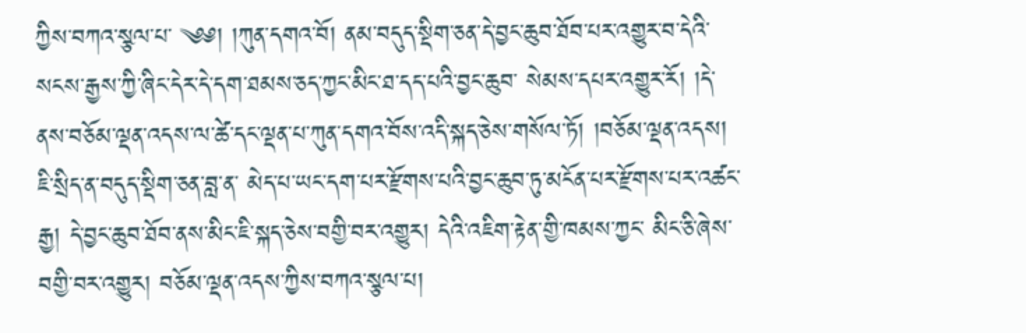ཀྱིས་བཀའ་སྩལ་པ་ ༄༅། །ཀུན་དགའ་བོ། ནམ་བདུད་སྡིག་ཅན་དེ་བྱང་ཆུབ་ཐོབ་པར་འགྱུར་བ་དེའི་སངས་རྒྱས་ཀྱི་ཞིང་དེར་དེ་དག་ཐམས་ཅད་ཀྱང་མིང་ཐ་དད་པའི་བྱང་ཆུབ་ སེམས་དཔར་འགྱུར་རོ། །དེ་ནས་བཅོམ་ལྡན་འདས་ལ་ཚེ་དང་ལྡན་པ་ཀུན་དགའ་བོས་འདི་སྐད་ཅེས་གསོལ་ཏོ། །བཅོམ་ལྡན་འདས། ཇི་སྲིད་ན་བདུད་སྡིག་ཅན་བླ་ན་ མེད་པ་ཡང་དག་པར་རྫོགས་པའི་བྱང་ཆུབ་ཏུ་མངོན་པར་རྫོགས་པར་འཚང་རྒྱ། དེ་བྱང་ཆུབ་ཐོབ་ནས་མིང་ཇི་སྐད་ཅེས་བགྱི་བར་འགྱུར། དེའི་འཇིག་རྟེན་གྱི་ཁམས་ཀྱང་ མིང་ཅི་ཞེས་བགྱི་བར་འགྱུར། བཅོམ་ལྡན་འདས་ཀྱིས་བཀའ་སྩལ་པ།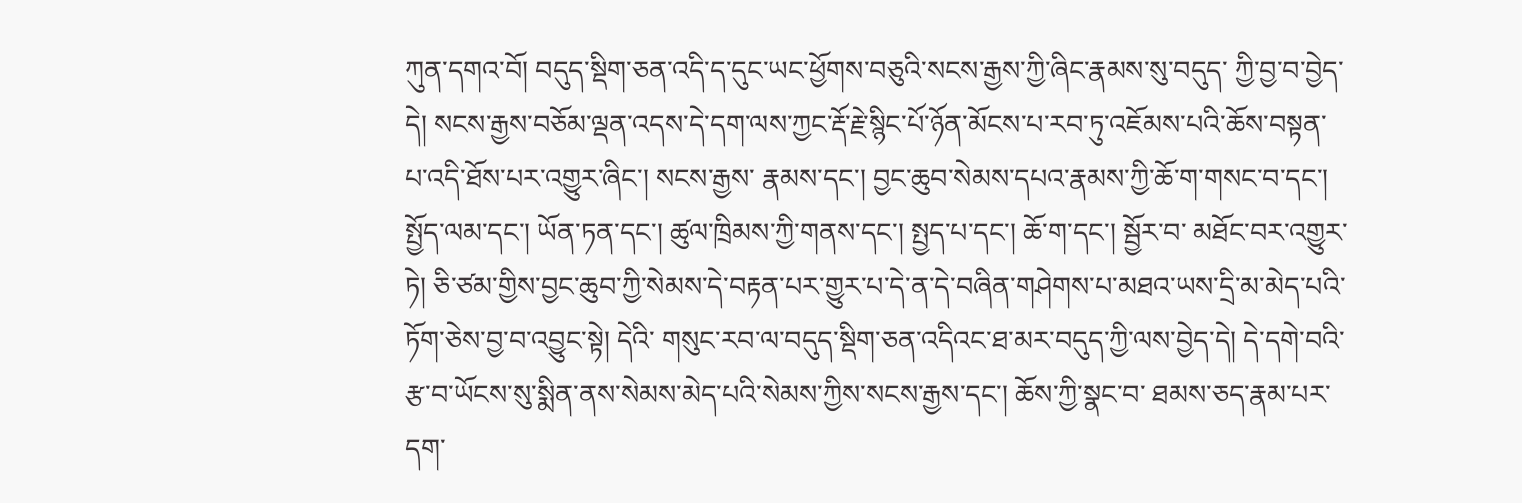ཀུན་དགའ་བོ། བདུད་སྡིག་ཅན་འདི་ད་དུང་ཡང་ཕྱོགས་བཅུའི་སངས་རྒྱས་ཀྱི་ཞིང་རྣམས་སུ་བདུད་ ཀྱི་བྱ་བ་བྱེད་དེ། སངས་རྒྱས་བཅོམ་ལྡན་འདས་དེ་དག་ལས་ཀྱང་རྡོ་རྗེ་སྙིང་པོ་ཉོན་མོངས་པ་རབ་ཏུ་འཇོམས་པའི་ཆོས་བསྟན་པ་འདི་ཐོས་པར་འགྱུར་ཞིང་། སངས་རྒྱས་ རྣམས་དང་། བྱང་ཆུབ་སེམས་དཔའ་རྣམས་ཀྱི་ཆོ་ག་གསང་བ་དང་། སྤྱོད་ལམ་དང་། ཡོན་ཏན་དང་། ཚུལ་ཁྲིམས་ཀྱི་གནས་དང་། སྤྱད་པ་དང་། ཆོ་ག་དང་། སྦྱོར་བ་ མཐོང་བར་འགྱུར་ཏེ། ཅི་ཙམ་གྱིས་བྱང་ཆུབ་ཀྱི་སེམས་དེ་བརྟན་པར་གྱུར་པ་དེ་ན་དེ་བཞིན་གཤེགས་པ་མཐའ་ཡས་དྲི་མ་མེད་པའི་ཏོག་ཅེས་བྱ་བ་འབྱུང་སྟེ། དེའི་ གསུང་རབ་ལ་བདུད་སྡིག་ཅན་འདིའང་ཐ་མར་བདུད་ཀྱི་ལས་བྱེད་དེ། དེ་དགེ་བའི་རྩ་བ་ཡོངས་སུ་སྨིན་ནས་སེམས་མེད་པའི་སེམས་ཀྱིས་སངས་རྒྱས་དང་། ཆོས་ཀྱི་སྣང་བ་ ཐམས་ཅད་རྣམ་པར་དག་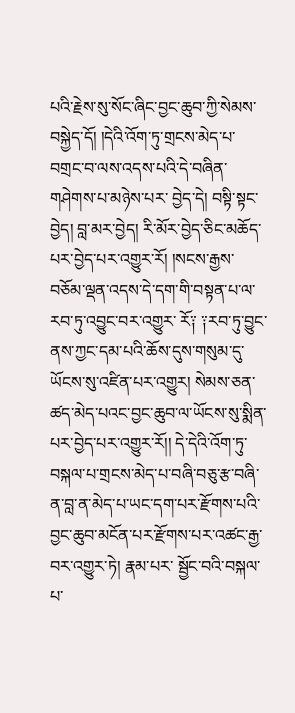པའི་རྗེས་སུ་སོང་ཞིང་བྱང་ཆུབ་ཀྱི་སེམས་བསྐྱེད་དོ། །དེའི་འོག་ཏུ་གྲངས་མེད་པ་བགྲང་བ་ལས་འདས་པའི་དེ་བཞིན་གཤེགས་པ་མཉེས་པར་ བྱེད་དེ། བསྟི་སྟང་བྱེད། བླ་མར་བྱེད། རི་མོར་བྱེད་ཅིང་མཆོད་པར་བྱེད་པར་འགྱུར་རོ། །སངས་རྒྱས་བཅོམ་ལྡན་འདས་དེ་དག་གི་བསྟན་པ་ལ་རབ་ཏུ་འབྱུང་བར་འགྱུར་ རོ༑ ༑རབ་ཏུ་བྱུང་ནས་ཀྱང་དམ་པའི་ཆོས་དུས་གསུམ་དུ་ཡོངས་སུ་འཛིན་པར་འགྱུར། སེམས་ཅན་ཚད་མེད་པའང་བྱང་ཆུབ་ལ་ཡོངས་སུ་སྨིན་པར་བྱེད་པར་འགྱུར་རོ།། དེ་དེའི་འོག་ཏུ་བསྐལ་པ་གྲངས་མེད་པ་བཞི་བཅུ་རྩ་བཞི་ན་བླ་ན་མེད་པ་ཡང་དག་པར་རྫོགས་པའི་བྱང་ཆུབ་མངོན་པར་རྫོགས་པར་འཚང་རྒྱ་བར་འགྱུར་ཏེ། རྣམ་པར་ སྦྱོང་བའི་བསྐལ་པ་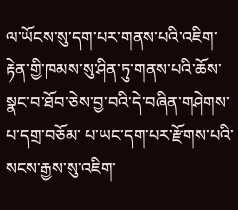ལ་ཡོངས་སུ་དག་པར་གནས་པའི་འཇིག་རྟེན་གྱི་ཁམས་སུ་ཤིན་ཏུ་གནས་པའི་ཆོས་སྣང་བ་ཐོབ་ཅེས་བྱ་བའི་དེ་བཞིན་གཤེགས་པ་དགྲ་བཅོམ་ པ་ཡང་དག་པར་རྫོགས་པའི་སངས་རྒྱས་སུ་འཇིག་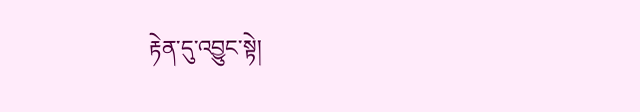རྟེན་དུ་འབྱུང་སྟེ།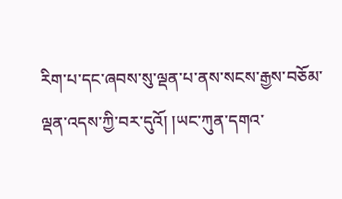རིག་པ་དང་ཞབས་སུ་ལྡན་པ་ནས་སངས་རྒྱས་བཅོམ་ལྡན་འདས་ཀྱི་བར་དུའོ། །ཡང་ཀུན་དགའ་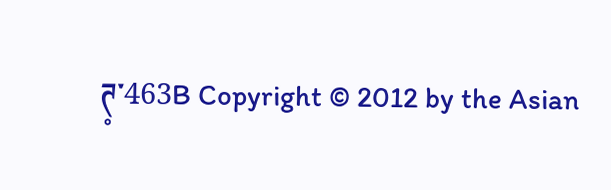ཊ༷་463B Copyright © 2012 by the Asian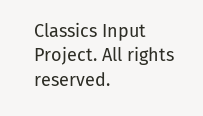Classics Input Project. All rights reserved.